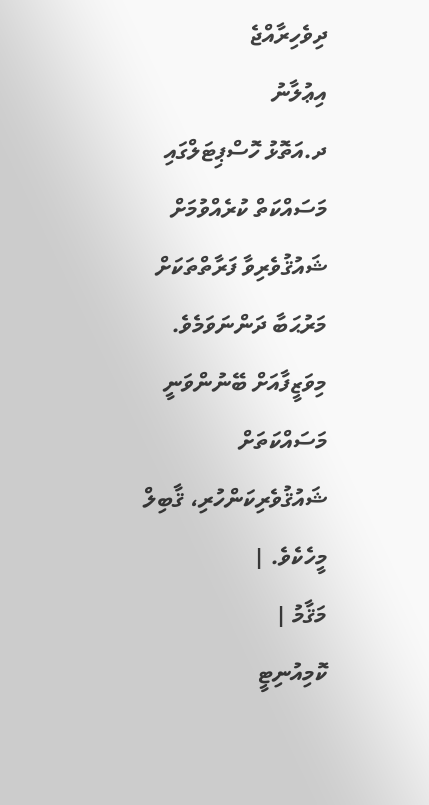ދިވެހިރާއްޖެ
އިޢުލާނު
ދ.އަތޮޅު ހޮސްޕިޓަލްގައި މަސައްކަތް ކުރެއްވުމަށް ޝައުޤުވެރިވާ ފަރާތްތަކަށް މަރުޙަބާ ދަންނަވަމެވެ. މިވަޒީފާއަށް ބޭނުންވަނީ މަސައްކަތަށް ޝައުޤުވެރިކަންހުރި، ޤާބިލް މީހެކެވެ. |
މަޤާމު |
ކޮމިއުނިޓީ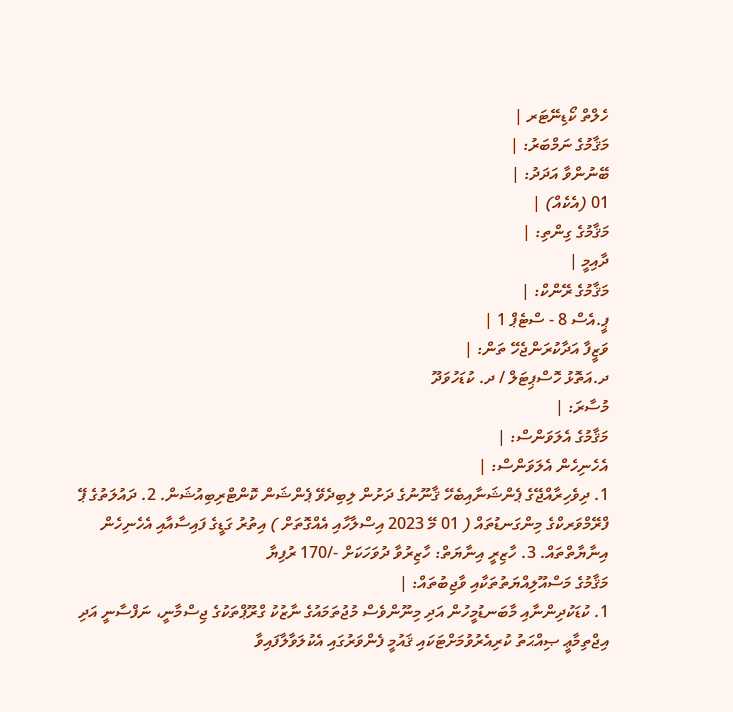ހެލްތް ކޯޑިނޭޓަރ |
މަޤާމުގެ ނަމްބަރު: |
ބޭނުންވާ އަދަދު: |
01 (އެކެއް) |
މަޤާމުގެ ގިންތި: |
ދާއިމީ |
މަޤާމުގެ ރޭންކް: |
ޕީ.އެސް 8 - ސްޓެޕް 1 |
ވަޒީފާ އަދާކުރަންޖެހޭ ތަން: |
ދ.އަތޮޅު ހޮސްޕިޓަލް / ދ. ކުޑަހުވަދޫ
މުސާރަ: |
މަޤާމުގެ އެލަވަންސް: |
އެހެނިހެން އެލަވަންސް: |
1. ދިވެހިރާއްޖޭގެ ޕެންޝަނާއިބެހޭ ޤާނޫނުގެ ދަށުން ލިބިދެވޭ ޕެންޝަން ކޮންޓްރިބިއުޝަން. 2. ދައުލަތުގެ ޕޭ ފްރޭމްވަރކްގެ މިންގަނޑުތައް ( 01 މޭ 2023 އިސްލާހާއި އެއްގޮތަށް ) އިތުރު ގަޑީގެ ފައިސާއާއި އެހެނިހެން އިނާޔާތްތައް. 3. ހާޒިރީ އިނާޔަތް: ހާޒިރުވާ ދުވަހަކަށް -/170 ރުފިޔާ
މަޤާމުގެ މަސްއޫލިއްޔަތުތަކާއި ވާޖިބުތައް: |
1. ކުޑަކުދިންނާއި މާބަނޑުމީހުން އަދި މިނޫންވެސް މުޖުތަމައުގެ ނާޒުކު ގްރޫޕްތަކުގެ ޖިސްމާނީ، ނަފްސާނީ އަދި އިޖްތިމާޢީ ޞިއްޙަތު ކުރިއެރުވުމަށްޓަކައި ޤައުމީ ފެންވަރުގައި އެކުލަވާލާފައިވާ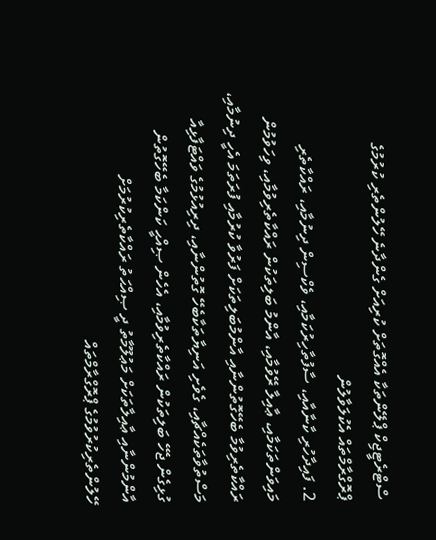ސްޓްރެޓީޖިކް ޕްލޭންތަކާ އެއްގޮތަށް ކުރިއަށް ގެންދާނެ ހޭލުންތެރި ކުރުމުގެ ޕްރޮގްރާމްތައް އެކުލަވާލުން
2. ފައިދާހުރި ކާނާއާއި، ސާފުތާހިރުކަމާއި، ވެކްސިން ދިނުމާއި، ރައްކާތެރި މައިވަންތަކަމާއި، ޢާއިލާ ރޭވުމާއި، އާންމު ބަލިތަކުން ރައްކާތެރިވުމާއި، ވިހަވުމުން ރައްކާތެރިވުމާ ބެހޭގޮތުންނާއި އާންމުބަލިތަކަށް ފަރުވާ ކުރުމާއި ފުރަތަމަ އެހީ ދިނުމާއި، މަސްތުވާތަކެއްޗާއި، ގެވެށި އަނިޔާތަކާބެހޭ ގޮތުންނާއި، ދިރިއުޅުމުގެ ވައްޓަފާޅިއާ ގުޅިގެން ޖެހޭ ބަލިތަކުން ރައްކާތެރިވުމާއި، އެހެން ޞިއްޙީ ކަންކަމާ ބެހޭގޮތުން އާންމުންނާއި ޢާއިލާތަކަށް މަޢުލޫމާތު ދީ ޞިއްޙަތު ރައްކާތެރިކުރުމަށް ހޭލުންތެރިކުރުވުމުގެ ޕްރޮގްރާމްތައް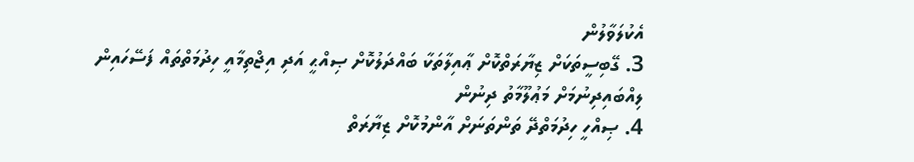އެކުލަވާލުން
3. ގޭބިސީތަކަށް ޒިޔާރަތްކޮށް ޢާއިލާތަކާ ބައްދަލުކޮށް ޞިއްޙީ އަދި އިޖްތިމާއީ ހިދުމަތްތައް ފަސޭހައިން ލިއްބައިދިނުމަށް މަޢުލޫމާތު ދިނުން
4. ޞިއްހީ ހިދުމަތްދޭ ތަންތަނަށް އާންމުކޮށް ޒިޔާރަތް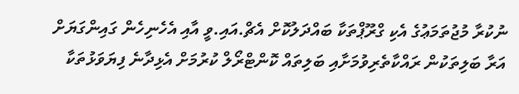ނުކުރާ މުޖުތަމަޢުގެ އެކި ގްރޫޕްތަކާ ބައްދަލުކޮށް އެޗް.އައި.ވީ އާއި އެހެނިހެން ގައިންގަޔަށް އަރާ ބަލިތަކުން ރައްކާތެރިވުމަށާއި ބަލިތައް ކޮންޓްރޯލް ކުރުމަށް އެޅިދާނެ ފިޔަވަޅުތަކާ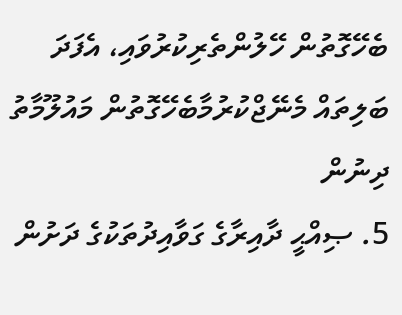ބެހޭގޮތުން ހޭލުންތެރިކުރުވައި، އެފަދަ ބަލިތައް މެނޭޖްކުރުމާބެހޭގޮތުން މައުލޫމާތު ދިނުން
5. ޞިއްޙީ ދާއިރާގެ ގަވާއިދުތަކުގެ ދަށުން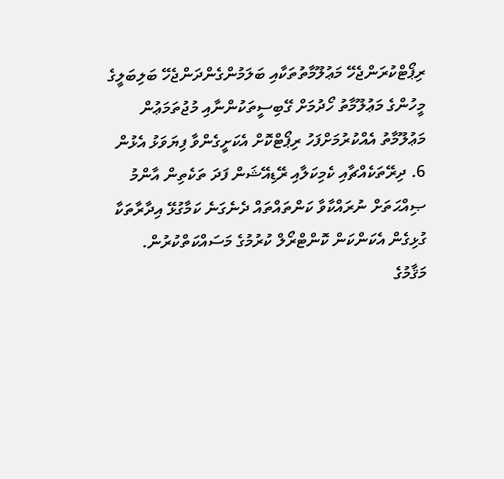ރިޕޯޓްކުރަންޖެހޭ މަޢުލޫމާތުތަކާއި ބަލަމުންގެންދަންޖެހޭ ބަލިބަލީގެ މީހުންގެ މަޢުލޫމާތު ހޯދުމަށް ގޭބިސީތަކުންނާއި މުޖުތަމަޢުން މަޢުލޫމާތު އެއްކުރުމަށްފަހު ރިޕޯޓްކޮށް އެކަށީގެންވާ ފިޔަވަޅު އެޅުން
6. ދިރޭތަކެއްޗާއި ކެމިކަލާއި ރޭޑިއޭޝަން ފަދަ ތަކެތިން އާންމު ޞިއްޙަތަށް ނުރައްކާވާ ކަންތައްތައް ދެނެގަނެ ކަމާގުޅޭ އިދާރާތަކާ ގުޅިގެން އެކަންކަން ކޮންޓްރޯލް ކުރުމުގެ މަސައްކަތްކުރުން.
މަޤާމުގެ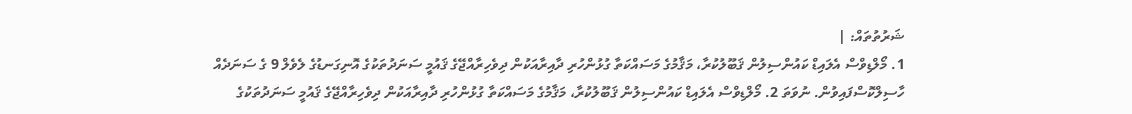ޝަރުތުތައް: |
1. މޯލްޑިވްސް އެލައިޑް ކައުންސިލުން ޤަބޫލުކުރާ، މަޤާމުގެ މަސައްކަތާ ގުޅުންހުރި ދާއިރާއަކުން ދިވެހިރާއްޖޭގެ ޤައުމީ ސަނަދުތަކުގެ އޮނިގަނޑުގެ ލެވެލް 9 ގެ ސަނަދެއް ހާސިލްކޮސްފައިވުން. ނުވަތަ 2. މޯލްޑިވްސް އެލައިޑް ކައުންސިލުން ޤަބޫލުކުރާ، މަޤާމުގެ މަސައްކަތާ ގުޅުންހުރި ދާއިރާއަކުން ދިވެހިރާއްޖޭގެ ޤައުމީ ސަނަދުތަކުގެ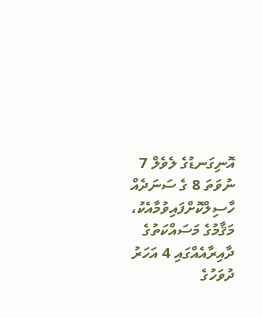އޮނިގަނޑުގެ ލެވެލް 7 ނުވަތަ 8 ގެ ސަނަދެއް ހާސިލްކޮށްފައިވުމާއެކު، މަޤާމުގެ މަސައްކަތުގެ ދާއިރާއެއްގައި 4 އަހަރު ދުވަހުގެ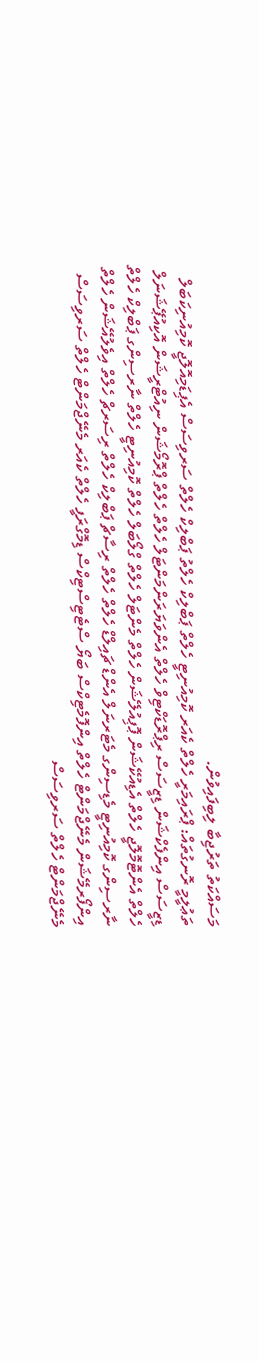މަސައްކަތު ތަރުޖިބާ ލިބިފައިވުން.
ތަޢުލީމީ ރޮނގުތައް: ޕްރައިމަރީ ހެލްތް ކެއަރ ކޮމިއުނިޓީ ހެލްތް ޕަބްލިކް ހެލްތު ޕަބްލިކް ހެލްތް ސަރވިސަސް އެޕިޑަމިއޮލޮޖީ ކޮމިއުނިކަބަލް ޑިޒީސަސް އިންފެކްޝަން ޑިޒީސަސް ރިޕްރޮޑަކްޓިވް ހެލްތް އެންވަޔަރަންމަންޓަލް ހެލްތް ހެލްތް ޕްރޮމޯޝަން ނިއުޓްރީޝަން އޮކިއުޕޭޝަނަލް ހެލްތް އެންޓޮމޮލޮޖީ ހެލްތް އެޑިއުކޭޝަން ޕޮޕިއުލޭޝަން ހެލްތް މެންޓަލް ހެލްތް ގްލޯބަލް ހެލްތް ކޮމިއުނިޓީ ހެލްތް ނާރސިންގ ޕަބްލިކް ހެލްތް ނާރސިންގ ކޮމިއުނިޓީ މެޑިސިންގ މެޓަރނަލް އެންޑް ޗައިލްޑް ހެލްތް ހެލްތް ރިސާޗް ޕަބްލިކް ހެލްތް ރިސަރޗް ހެލްތް އިވެލުއޭޝަން ހެލްތް އިންފޯރމޭޝަން މެނޭޖްމަންޓް ހެލްތް އިންފޮމެޓިކްސް ބަޔޯ ސްޓެޓިސްޓިކްސް ޑިމޮގްރަފީ ހެލްތް ކެއަރ މެނޭޖްމަންޓް ހެލްތް ސަރވިސަސް މެނޭޖްމަންޓް ހެލްތް ސަރވިސަސް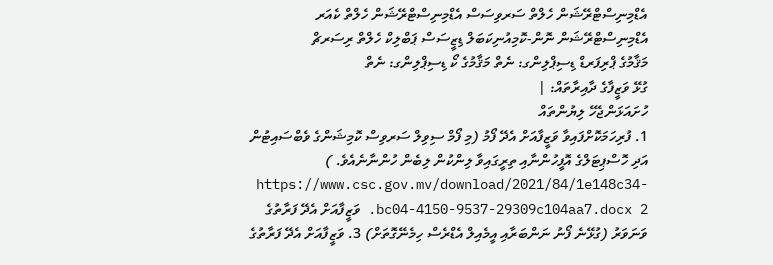އެޑްމިނިސްޓްރޭޝަން ހެލްތް ސަރވިސަސް އެޑްމިނިސްޓްރޭޝަން ހެލްތް ކެއަރ އެޑްމިނިސްޓްރޭޝަން ނޮން-ކޮމިއުނިކަބަލް ޑިޒީސަސް ޕަބްލިކް ހެލްތް ރިސަރޗް
މަޤާމުގެ ޕްރިފަރޑް ޑިސިޕްލިންގ: ނެތް މަޤާމުގެ ކޯ ޑިސިޕްލިންގ: ނެތް
ގުޅޭ ވަޒީފާގެ ދާއިރާތައް: |
ހުށައަޅަންޖެހޭ ލިޔުންތައް
1. ފުރިހަމަކޮށްފައިވާ ވަޒީފާއަށް އެދޭ ފޯމު (މި ފޯމް ސިވިލް ސަރވިސް ކޮމިޝަންގެ ވެބްސައިޓުން އަދި ހޮސްޕިޓަލްގެ އޮފީހުންނާއި ތިރީގައިވާ ލިންކުން ލިބެން ހުންނާނެއެވެ. ) https://www.csc.gov.mv/download/2021/84/1e148c34-bc04-4150-9537-29309c104aa7.docx 2. ވަޒީފާއަށް އެދޭ ފަރާތުގެ ވަނަވަރު (ގުޅޭނެ ފޯނު ނަންބަރާއި އީމެއިލް އެޑްރެސް ހިމެނޭގޮތަށް) 3. ވަޒީފާއަށް އެދޭ ފަރާތުގެ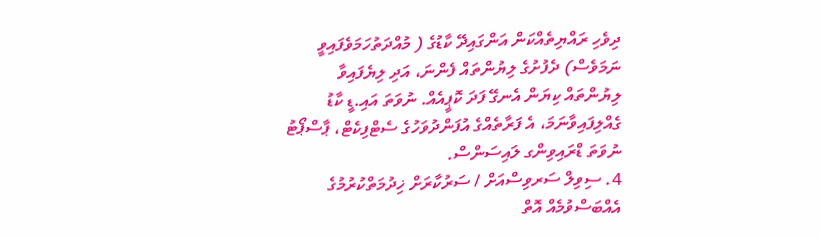ދިވެހި ރައްޔިތެއްކަން އަންގައިދޭ ކާޑުގެ ( މުއްދަތުހަމަވެފައިވީ ނަމަވެސް) ދެފުށުގެ ލިޔުންތައް ފެންނަ، އަދި ލިޔެފައިވާ ލިޔުންތައް ކިޔަން އެނގޭ ފަދަ ކޮޕީއެއް. ނުވަތަ އައި.ޑީ ކާޑު ގެއްލިފައިވާނަމަ، އެ ފަރާތެއްގެ އުފަންދުވަހުގެ ސެޓްފިކެޓް، ޕާސްޕޯޓު ނުވަތަ ޑްރައިވިންގ ލައިސަންސް.
4. ސިވިލް ސަރވިސްއަށް / ސަރުކާރަށް ޚިދުމަތްކުރުމުގެ އެއްބަސްވުމެއް އޮތް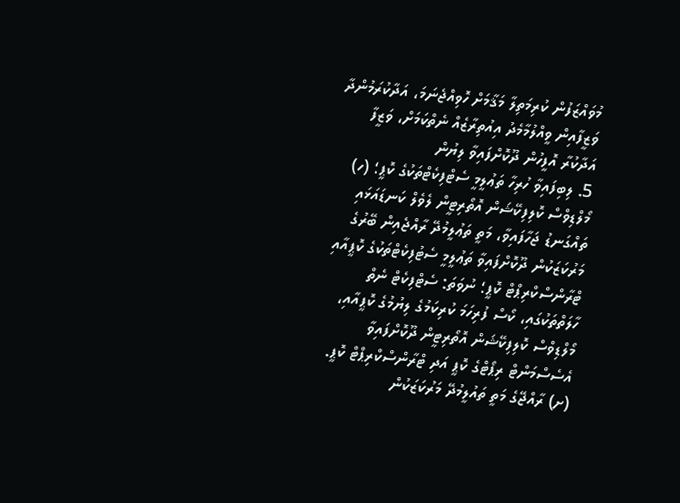މުވައްޒަފުން ކުރިމަތިލާ މަޤާމަށް ހޮވިއްޖެނަމަ، އަދާކުރަމުންދާ ވަޒީފާއިން ވީއްލުމާމެދު އިއުތިރާޒެއް ނެތްކަމަށް، ވަޒީފާ އަދާކުރާ އޮފީހުން ދޫކޮށްފައިވާ ލިޔުން
5. ލިބިފައިވާ ހުރިހާ ތަޢުލީމީ ސެޓްފިކެޓްތަކުގެ ކޮޕީ؛ (ހ) މޯލްޑިވްސް ކޮލިފިކޭޝަން އޮތޯރިޓީން ލެވެލް ކަނޑައަޅައި ތައްގަނޑު ޖަހާފައިވާ، މަތީ ތަޢުލީމުދޭ ރާއްޖެއިން ބޭރުގެ މަރުކަޒަކުން ދޫކޮށްފައިވާ ތަޢުލީމީ ސެޓުފިކެޓްތަކުގެ ކޮޕީއާއި ޓްރާންސްކްރިޕްޓް ކޮޕީ؛ ނުވަތަ: ސެޓްފިކެޓް ނެތް ހާލަތްތަކުގައި، ކޯސް ފުރިހަމަ ކުރިކަމުގެ ލިޔުމުގެ ކޮޕީއާއި، މޯލްޑިވްސް ކޮލިފިކޭޝަން އޮތޯރިޓީން ދޫކޮށްފައިވާ އެސެސްމަންޓް ރިޕޯޓްގެ ކޮޕީ އަދި ޓްރާންސްކްރިޕްޓް ކޮޕީ.
(ށ) ރާއްޖޭގެ މަތީ ތައުލީމުދޭ މަރުކަޒަކުން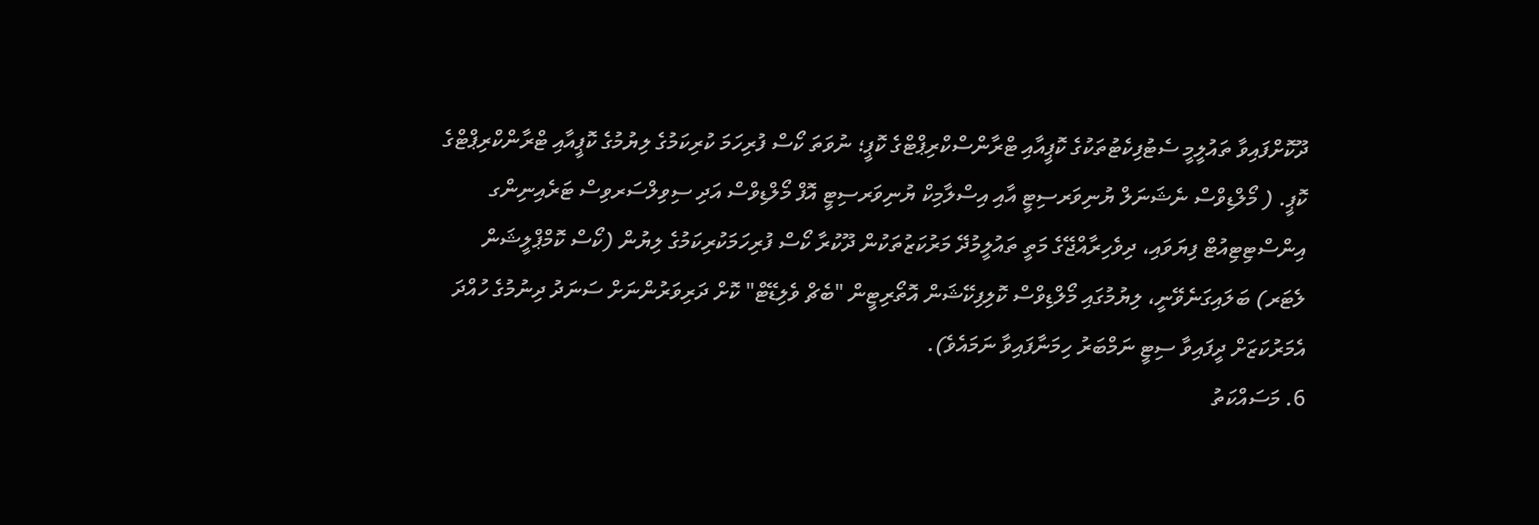ދޫކޮށްފައިވާ ތައުލީމީ ސެޓުފިކެޓުތަކުގެ ކޮޕީއާއި ޓްރާންސްކްރިޕްޓްގެ ކޮޕީ؛ ނުވަތަ ކޯސް ފުރިހަމަ ކުރިކަމުގެ ލިޔުމުގެ ކޮޕީއާއި ޓްރާންކްރިޕްޓްގެ ކޮޕީ. ( މޯލްޑިވްސް ނެޝަނަލް ޔުނިވަރސިޓީ އާއި އިސްލާމިކް ޔުނިވަރސިޓީ އޮފް މޯލްޑިވްސް އަދި ސިވިލްސަރވިސް ޓަރެއިނިންގ އިންސްޓިޓިއުޓް ފިޔަވައި، ދިވެހިރާއްޖޭގެ މަތީ ތައުލީމުދޭ މަރުކަޒުތަކުން ދޫކުރާ ކޯސް ފުރިހަމަކުރިކަމުގެ ލިޔުން (ކޯސް ކޮމްޕްލީޝަން ލެޓަރ) ބަލައިގަނެވޭނީ، ލިޔުމުގައި މޯލްޑިވްސް ކޮލިފިކޭޝަން އޮތޯރިޓީން "ބެޗް ވެލިޑޭޓް" ކޮށް ދަރިވަރުންނަށް ސަނަދު ދިނުމުގެ ހުއްދަ އެމަރުކަޒަށް ދީފައިވާ ސިޓީ ނަމްބަރު ހިމަނާފައިވާ ނަމައެވެ).
6. މަސައްކަތު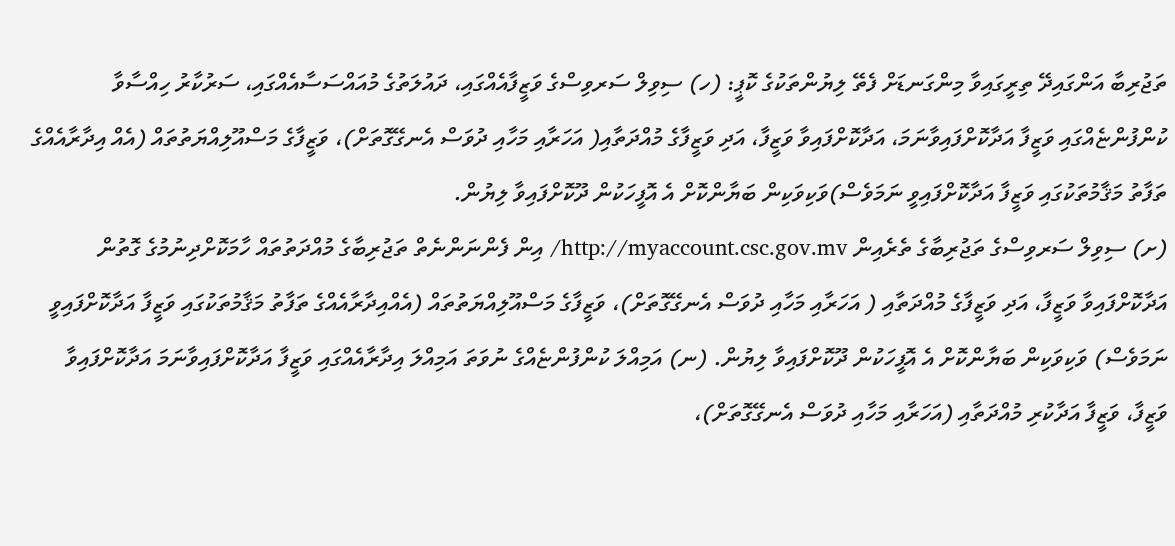ތަޖުރިބާ އަންގައިދޭ ތިރީގައިވާ މިންގަނޑަށް ފެތޭ ލިޔުންތަކުގެ ކޮޕީ: (ހ) ސިވިލް ސަރވިސްގެ ވަޒީފާއެއްގައި، ދައުލަތުގެ މުއައްސަސާއެއްގައި، ސަރުކާރު ހިއްސާވާ ކުންފުންޏެއްގައި ވަޒީފާ އަދާކޮށްފައިވާނަމަ، އަދާކޮށްފައިވާ ވަޒީފާ، އަދި ވަޒީފާގެ މުއްދަތާއި( އަހަރާއި މަހާއި ދުވަސް އެނގޭގޮތަށް)، ވަޒީފާގެ މަސްއޫލިއްޔަތުތައް (އެއް އިދާރާއެއްގެ ތަފާތު މަޤާމުތަކުގައި ވަޒީފާ އަދާކޮށްފައިވީ ނަމަވެސް)ވަކިވަކިން ބަޔާންކޮށް އެ އޮފީހަކުން ދޫކޮށްފައިވާ ލިޔުން.
(ށ) ސިވިލް ސަރވިސްގެ ތަޖުރިބާގެ ތެރެއިން http://myaccount.csc.gov.mv/ އިން ފެންނަންނެތް ތަޖުރިބާގެ މުއްދަތުތައް ހާމަކޮށްދިނުމުގެ ގޮތުން އަދާކޮށްފައިވާ ވަޒީފާ، އަދި ވަޒީފާގެ މުއްދަތާއި ( އަހަރާއި މަހާއި ދުވަސް އެނގޭގޮތަށް)، ވަޒީފާގެ މަސްއޫލިއްޔަތުތައް (އެއްއިދާރާއެއްގެ ތަފާތު މަޤާމުތަކުގައި ވަޒީފާ އަދާކޮށްފައިވީ ނަމަވެސް) ވަކިވަކިން ބަޔާންކޮށް އެ އޮފީހަކުން ދޫކޮށްފައިވާ ލިޔުން. (ނ) އަމިއްލަ ކުންފުންޏެއްގެ ނުވަތަ އަމިއްލަ އިދާރާއެއްގައި ވަޒީފާ އަދާކޮށްފައިވާނަމަ އަދާކޮށްފައިވާ ވަޒީފާ، ވަޒީފާ އަދާކުރި މުއްދަތާއި (އަހަރާއި މަހާއި ދުވަސް އެނގޭގޮތަށް)،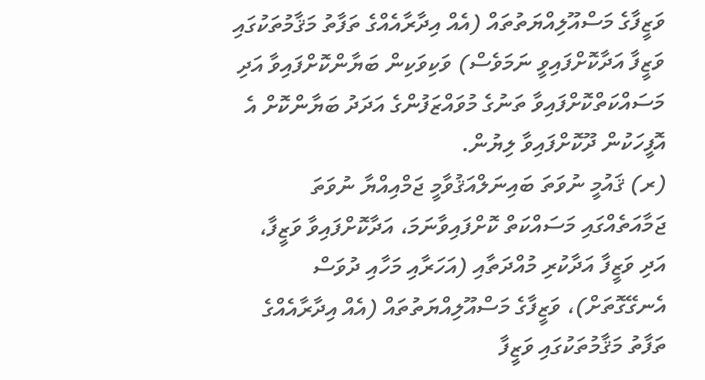ވަޒީފާގެ މަސްއޫލިއްޔަތުތައް (އެއް އިދާރާއެއްގެ ތަފާތު މަޤާމުތަކުގައި ވަޒީފާ އަދާކޮށްފައިވީ ނަމަވެސް) ވަކިވަކިން ބަޔާންކޮށްފައިވާ އަދި މަސައްކަތްކޮށްފައިވާ ތަނުގެ މުވައްޒަފުންގެ އަދަދު ބަޔާންކޮށް އެ އޮފީހަކުން ދޫކޮށްފައިވާ ލިޔުން.
(ރ) ޤައުމީ ނުވަތަ ބައިނަލްއަޤުވާމީ ޖަމްއިއްޔާ ނުވަތަ ޖަމާއަތެއްގައި މަސައްކަތް ކޮށްފައިވާނަމަ، އަދާކޮށްފައިވާ ވަޒީފާ، އަދި ވަޒީފާ އަދާކުރި މުއްދަތާއި (އަހަރާއި މަހާއި ދުވަސް އެނގޭގޮތަށް)، ވަޒީފާގެ މަސްއޫލިއްޔަތުތައް (އެއް އިދާރާއެއްގެ ތަފާތު މަޤާމުތަކުގައި ވަޒީފާ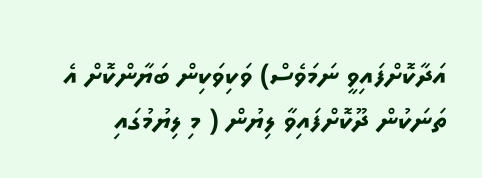އަދާކޮށްފައިވީ ނަމަވެސް) ވަކިވަކިން ބަޔާންކޮށް އެ ތަނަކުން ދޫކޮށްފައިވާ ލިޔުން ( މި ލިޔުމުގައި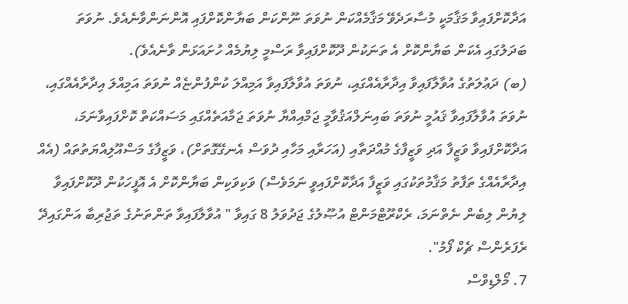އަދާކޮށްފައިވާ މަޤާމަކީ މުސާރަދެވޭ މަޤާމެއްކަން ނުވަތަ ނޫންކަން ބަޔާންކޮށްފައި އޮންނަންވާނެއެވެ. ނުވަތަ ބަދަލުގައި އެކަން ބަޔާންކޮށް އެ ތަނަކުން ދޫކޮށްފައިވާ ރަސްމީ ލިޔުމެއް ހުށައަޅަން ވާނެއެވެ).
(ބ) ދަޢުލަތުގެ އުވާލާފައިވާ އިދާރާއެއްގައި، ނުވަތަ އުވާލާފައިވާ އަމިއްލަ ކުންފުންޏެއް ނުވަތަ އަމިއްލަ އިދާރާއެއްގައި، ނުވަތަ އުވާލާފައިވާ ޤައުމީ ނުވަތަ ބައިނަލްއަޤުވާމީ ޖަމްއިއްޔާ ނުވަތަ ޖަމާއަތެއްގައި މަސައްކަތް ކޮށްފައިވާނަމަ، އަދާކޮށްފައިވާ ވަޒީފާ އަދި ވަޒީފާގެ މުއްދަތާއި (އަހަރާއި މަހާއި ދުވަސް އެނގޭގޮތަށް)، ވަޒީފާގެ މަސްއޫލިއްޔަތުތައް (އެއް އިދާރާއެއްގެ ތަފާތު މަޤާމުތަކުގައި ވަޒީފާ އަދާކޮށްފައިވީ ނަމަވެސް) ވަކިވަކިން ބަޔާންކޮށް އެ އޮފީހަކުން ދޫކޮށްފައިވާ ލިޔުން ލިބެން ނެތްނަމަ، ރެކްރޫޓްމަންޓް އުޞޫލުގެ ޖަދުވަލު 8 ގައިވާ " އުވާލާފައިވާ ތަންތަނުގެ ތަޖުރިބާ އަންގައިދޭ ރެފަރެންސް ޗެކް ފޯމު".
7. މޯލްޑިވްސް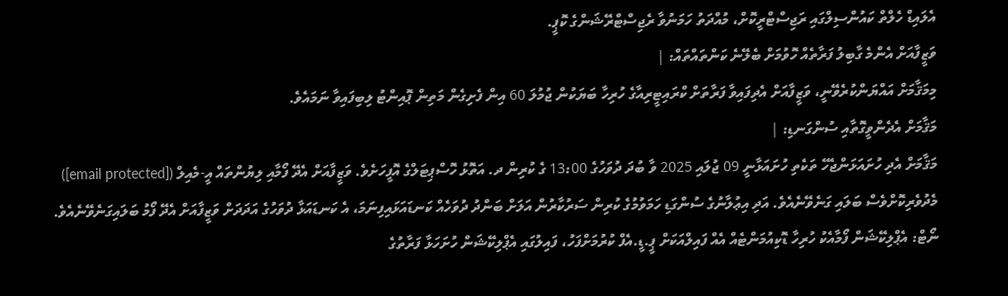އެލައިޑް ހެލްތް ކައުންސިލްގައި ރަޖިސްޓްރީކޮށް، މުއްދަތު ހަމަނުވާ ރެޖިސްޓްރޭޝަންގެ ކޮޕީ.
ވަޒީފާއަށް އެންމެ ގާބިލު ފަރާތެއް ހޮވުމަށް ބެލޭނެ ކަންތައްތައް: |
މިމަޤާމަށް އައްޔަންކުރެވޭނީ، ވަޒީފާއަށް އެދިފައިވާ ފަރާތަށް ކްރައިޓީރިއާގެ ހުރިހާ ބަޔަކުން ޖުމުލަ 60 އިން ފެށިގެން މަތިން ޕޮއިންޓު ލިބިފައިވާ ނަމައެވެ.
މަޤާމަށް އެދެންވީގޮތާއި ސުންގަނޑި: |
މަޤާމަށް އެދި ހުށައަޅަންޖެހޭ ތަކެތި ހުށައަޅާނީ 09 ޖުލައި 2025 ވާ ބުދަ ދުވަހުގެ 13:00 ގެ ކުރިން ދ. އަތޮޅު ހޮސްޕިޓަލްގެ އޮފީހަށެވެ. ވަޒީފާއަށް އެދޭ ފޯމާއި ލިޔުންތައް އީ-މެއިލް ([email protected]) މެދުވެރިކޮށްވެސް ބަލައި ގަނެވޭނެއެވެ. އަދި އިޢުލާނުގެ ސުންގަޑި ހަމަވުމުގެ ކުރިން ސަރުކާރުން އަލަށް ބަންދު ދުވަހެއް ކަނޑައަޅައިފިނަމަ، އެ ކަނޑައަޅާ ދުވަހުގެ އަދަދަށް ވަޒީފާއަށް އެދޭ ފޯމު ބަލައިގަނެވޭނެއެވެ. ނޯޓް: އެޕްލިކޭޝަން ފޯމާއެކު ހުރިހާ ޑޮކިއުމަންޓެއް އެއް ފައިލްއަކަށް ޕީ.ޑީ.އެފް ކުރުމަށްފަހު، ފައިލުގައި އެޕްލިކޭޝަން ހުށަހަޅާ ފަރާތުގެ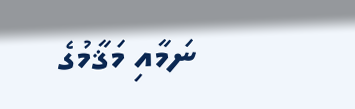ނަމާއި މަޤާމުގެ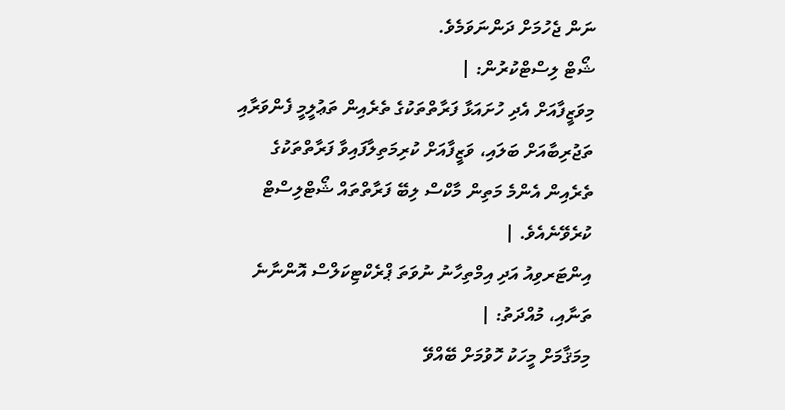ނަން ޖެހުމަށް ދަންނަވަމެވެ.
ޝޯޓް ލިސްޓްކުރުން: |
މިވަޒީފާއަށް އެދި ހުށައަޅާ ފަރާތްތަކުގެ ތެރެއިން ތަޢުލީމީ ފެންވަރާއި ތަޖުރިބާއަށް ބަލައި، ވަޒީފާއަށް ކުރިމަތިލާފައިވާ ފަރާތްތަކުގެ ތެރެއިން އެންމެ މަތިން މާކްސް ލިބޭ ފަރާތްތައް ޝޯޓްލިސްޓް ކުރެވޭނެއެވެ. |
އިންޓަރވިއު އަދި އިމްތިހާނު ނުވަތަ ޕްރެކްޓިކަލްސް އޮންނާނެ ތަނާއި، މުއްދަތު: |
މިމަޤާމަށް މީހަކު ހޮވުމަށް ބޭއްވޭ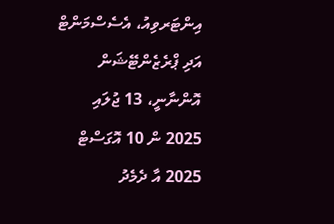އިންޓަރވިއު، އެސެސްމަންޓް އަދި ޕްރެޒެންޓޭޝަން އޮންނާނީ، 13 ޖުލައި 2025 ން 10 އޮގަސްޓް 2025 އާ ދެމެދު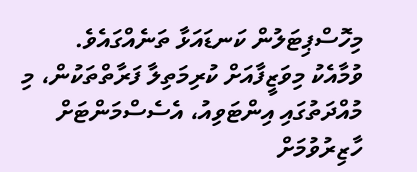މިހޮސްޕިޓަލުން ކަނޑައަޅާ ތަނެއްގައެވެ. ވުމާއެކު މިވަޒީފާއަށް ކުރިމަތިލާ ފަރާތްތަކުން، މި މުއްދަތުގައި އިންޓަވިއު، އެސެސްމަންޓަށް ހާޒިރުވުމަށް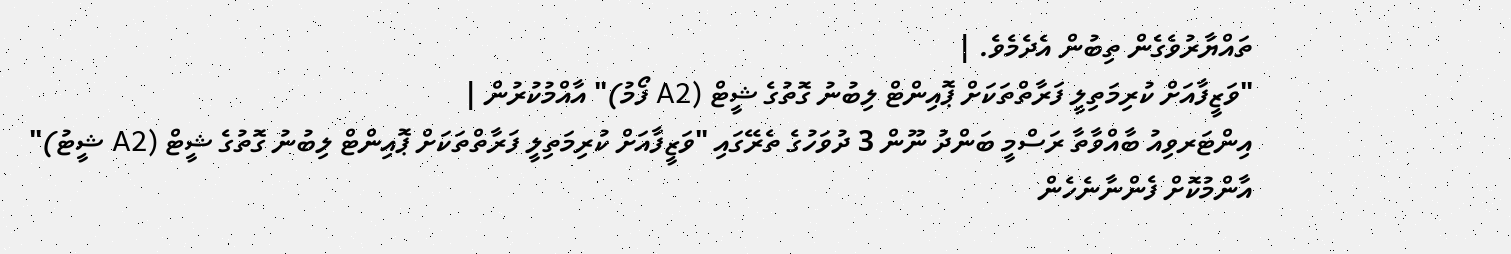ތައްޔާރުވެގެން ތިބުން އެދެމެވެ. |
"ވަޒީފާއަށް ކުރިމަތިލީ ފަރާތްތަކަށް ޕޮއިންޓް ލިބުނު ގޮތުގެ ޝީޓް (A2 ފޯމު)" އާއްމުކުރުން |
އިންޓަރވިއު ބާއްވާތާ ރަސްމީ ބަންދު ނޫން 3 ދުވަހުގެ ތެރޭގައި "ވަޒީފާއަށް ކުރިމަތިލީ ފަރާތްތަކަށް ޕޮއިންޓް ލިބުނު ގޮތުގެ ޝީޓް (A2 ޝީޓު)" އާންމުކޮށް ފެންނާނެހެން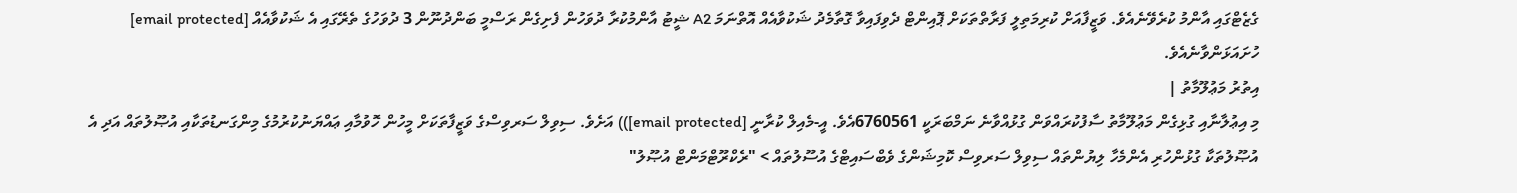ގެޒެޓްގައި އާންމު ކުރެވޭނެއެވެ. ވަޒީފާއަށް ކުރިމަތިލީ ފަރާތްތަކަށް ޕޮއިންޓް ދެވިފައިވާ ގޮތާމެދު ޝަކުވާއެއް އޮތްނަމަ A2 ޝީޓު އާންމުކުރާ ދުވަހުން ފެށިގެން ރަސްމީ ބަންދުނޫން 3 ދުވަހުގެ ތެރޭގައި އެ ޝަކުވާއެއް [email protected] ހުށައަޅަންވާނެއެވެ.
އިތުރު މަޢުލޫމާތު |
މި އިޢުލާނާއި ގުޅިގެން މަޢުލޫމާތު ސާފުކުރައްވަން ގުޅުއްވާނެ ނަމްބަރަކީ 6760561އެވެ. އީ-މެއިލް ކުރާނީ [email protected])) އަށެވެ. ސިވިލް ސަރވިސްގެ ވަޒީފާތަކަށް މީހުން ހޮވުމާއި ޢައްޔަނުކުރުމުގެ މިންގަނޑުތަކާއި އުޞޫލުތައް އަދި އެ އުޞޫލުތަކާ ގުޅުންހުރި އެންމެހާ ލިޔުންތައް ސިވިލް ސަރވިސް ކޮމިޝަންގެ ވެބްސައިޓްގެ އުސޫލުތައް > "ރެކްރޫޓްމަންޓް އުޞޫލު"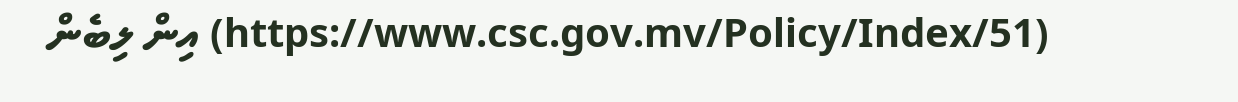(https://www.csc.gov.mv/Policy/Index/51) އިން ލިބެން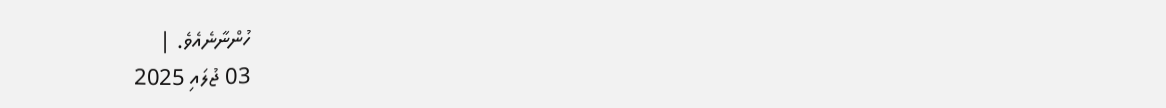ހުންނާނެއެވެ. |
03 ޖުލައި 2025